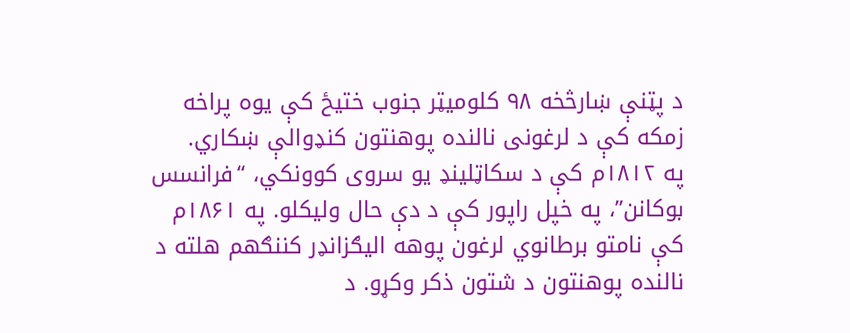د پټنې ښارڅخه ۹۸ کلومیټر جنوب ختیځ کې یوه پراخه زمکه کې د لرغونی نالنده پوهنتون کنډوالې ښکاري.
په ۱۸۱۲م کې د سکاټلینډ یو سروی کوونکي، “فرانسس بوکانن”، په خپل راپور کې د دې حال ولیکلو. په ۱۸۶۱م کې نامتو برطانوي لرغون پوهه الیګزانډر کننګهم هلته د نالنده پوهنتون د شتون ذکر وکړو. د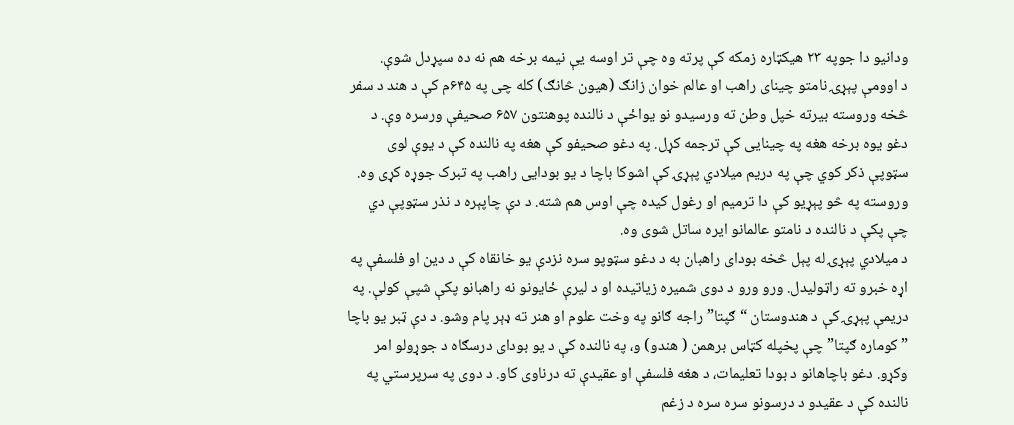ودانیو دا جوپه ۲۳ هیکټاره زمکه کې پرته وه چې تر اوسه يې نیمه برخه هم نه ده سپړدل شوې.
د اوومې پېړۍ نامتو چینای راهب او عالم خوان زانګ (هیون څانګ) کله چی په ۶۴۵م کې د هند د سفر څخه وروسته بیرته خپل وطن ته ورسیدو نو یواځې د نالنده پوهنتون ۶۵۷ صحیفې ورسره وې. د دغو یوه برخه هغه په چینایی کې ترجمه کړل. په دغو صحیفو کې هغه په نالنده کې د یوې لوی سټوپې ذکر کوي چې په دریم میلادي پېړۍ کې اشوکا باچا د یو بودایی راهب په تبرک جوړه کړی وه. وروسته په څو پېړیو کې دا ترمیم او رغول کیده چې اوس هم شته. د دې چاپېره د نذر سټوپې دي چې پکې د نالنده د نامتو عالمانو ایره ساتل شوی وه.
د میلادي پېړۍ له پېل څخه بودای راهبان به د دغو سټوپو سره نزدې یو خانقاه کې د دین او فلسفې په اړه خبرو ته راټولیدل. ورو ورو د دوی شمیره زیاتیده او د لیرې ځایونو نه راهبانو پکې شپې کولې. په دریمې پېړۍ کې د هندوستان “ګپتا” راجه ګانو په وخت علوم او هنر ته ډېر پام وشو. د دې ټبر یو باچا ” کوماره ګپتا” چې پخپله کټاس برهمن ( هندو) و، په نالنده کې د یو بودای درسګاه د جوړولو امر وکړو. دغو باچاهانو د بودا تعلیمات، د هغه فلسفې او عقیدې ته درناوی کاو. د دوی په سرپرستي په نالنده کې د عقیدو د درسونو سره سره د زغم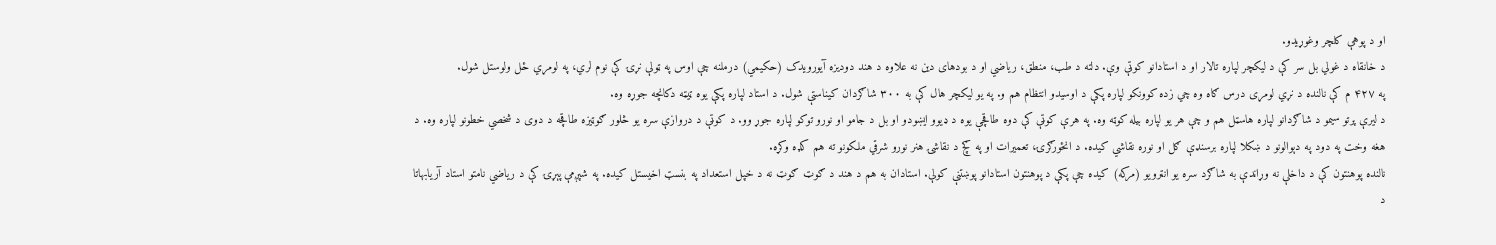او د پوهې کلچر وغوړیدو.
د خانقاه د غولي بل سر کې د لیکچر لپاره تالار او د استادانو کوټې وې. دلته د طب، منطق، ریاضي او د بودهای دین نه علاوه د هند دودیزه آیورویدک (حکیمي) درملنه چې اوس په ټولې نړۍ کې نوم لري، په لومړي ځل ولوستل شول.
په ۴۲۷ م کې نالنده د نړي لومړی درس ګاه وه چي زده کوونکو لپاره پکې د اوسیدو انتظام هم و. په یو لیکچر هال کې به ۳۰۰ شاګردان کیناستې شول. د استاد لپاره پکې یوه ټیټه دکانچه جوړه وه.
د لیرې پرتو سیمو د شاګردانو لپاره هاسټل هم و چې هر یو لپاره بیله کوټه وه. په هرې کوټې کې دوه طاقچې یوه د ډیوو ایښودو او بل د جامو او نورو توکو لپاره جوړ وو. د کوټې د دروازې سره یو څلور ګوټیزه طاقچه د دوی د شخصي خطونو لپاره وه. د هغه وخت په دود په دېوالونو د ښکلا لپاره برسنډې ګل او نوره نقاشي کیده. د انځورګرۍ، تعمیرات او په ګچ د نقاشۍ هنر نورو شرقي ملکونو ته هم کډه وکړه.
نالنده پوهنتون کې د داخلې نه وړاندې به شاګرد سره یو انټرویو (مرکه) کیده چې پکې د پوهنتون استادانو پوښتنې کولې. استادان به هم د هند د ګوټ ګوټ نه د خپل استعداد په بنسټ اخیستل کیده. په شپږمې پېړۍ کې د ریاضي نامتو استاد آریابهاتا د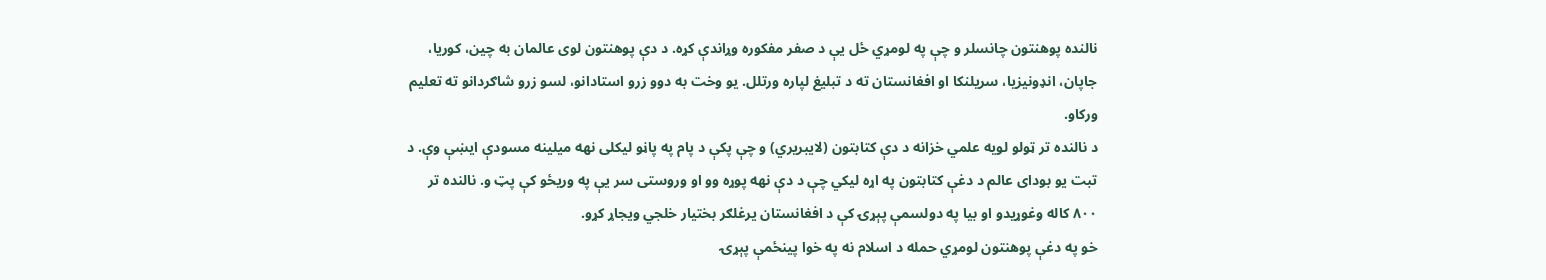نالنده پوهنتون چانسلر و چې په لومړي ځل يې د صفر مفکوره وړاندې کړه. د دې پوهنتون لوی عالمان به چین، کوریا، جاپان، انډونیزیا، سریلنکا او افغانستان ته د تبلیغ لپاره ورتلل. یو وخت به دوو زرو استادانو، لسو زرو شاګردانو ته تعلیم ورکاو.
د نالنده تر ټولو لویه علمي خزانه د دې کتابتون (لایبریري) و چې پکې د پام په پاڼو لیکلی نهه میلینه مسودې ایښې وې. د تبت یو بودای عالم د دغې کتابتون په اړه لیکي چې د دې نهه پوړه وو او وروستی سر يې په وریځو کې پټ و. نالنده تر ۸۰۰ کاله وغوړیدو او بیا په دولسمې پېړۍ کې د افغانستان یرغلګر بختیار خلجي ویجاړ کړو.
خو په دغې پوهنتون لومړي حمله د اسلام نه په خوا پینځمې پېړۍ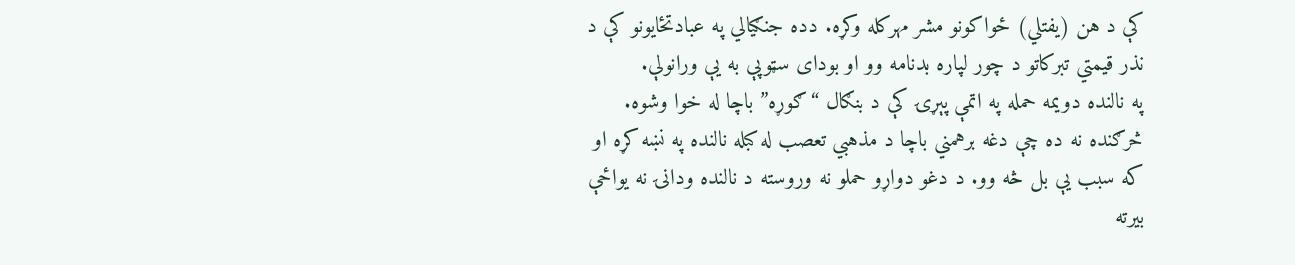کې د هن (یفتلي) ځواکونو مشر مهرکله وکړه. دده جنګیالي په عبادتځایونو کې د نذر قیمتي تبرکاتو د چور لپاره بدنامه وو او بودای سټوپې به يې ورانولې.
په نالنده دویمه حمله په اتمې پېړۍ کې د بنګال “ګوړه” باچا له خوا وشوه. څرګنده نه ده چې دغه برهمني باچا د مذهبي تعصب له کبله نالنده په نښه کړه او که سبب يې بل څه وو. د دغو دواړو حملو نه وروسته د نالنده ودانۍ نه یواځې بیرته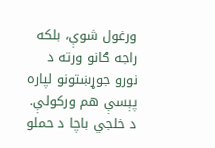ورغول شوې، بلکه راجه ګانو ورته د نورو جوړښتونو لپاره پېسې هم ورکولې.
د خلجي باچا د حملو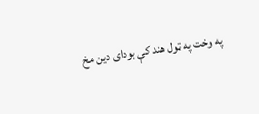په وخت په ټول هند کې بودای دین مخ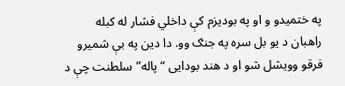په ختمیدو و او په بودیزم کې داخلي فشار له کبله راهبان د یو بل سره په جنګ وو. دا دین په بې شمیرو فرقو وویشل شو او د هند بودایی “پاله” سلطنت چې د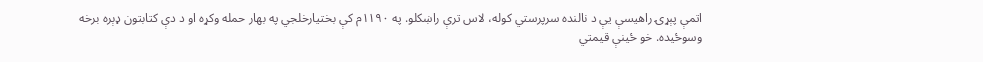اتمې پېړۍ راهیسې يې د نالنده سرپرستي کوله، لاس ترې راښکلو. په ۱۱۹۰م کې بختیارخلجي په بهار حمله وکړه او د دې کتابتون ډېره برخه وسوځیده. خو ځینې قیمتي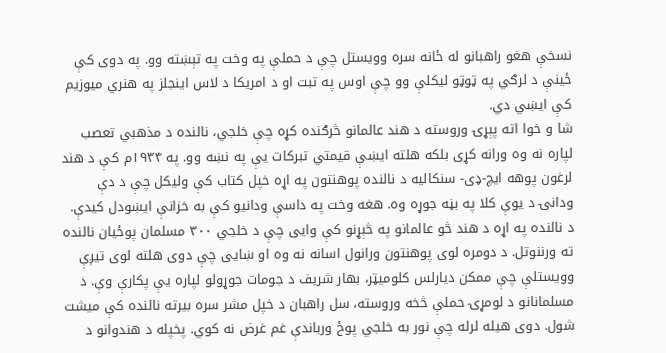نسخې هغو راهبانو له ځانه سره وویستل چې د حملې په وخت په تېښته وو. په دوی کې ځینې د لرګي په ټوټو لیکلې وو چې اوس په تبت او د امریکا د لاس اینجلز په هنري میوزیم کې ایښي دي.
شا و خوا اته پېړۍ وروسته د هند عالمانو څرګنده کړه چې خلجي، نالنده د مذهبي تعصب لپاره نه وه ورانه کړی بلکه هلته ایښې قیمتي تبرکات يې په نښه وو. په ۱۹۳۴م کې د هند لرغون پوهه ایچ-ډی- سنکالیه د نالنده پوهنتون په اړه خپل کتاب کې ولیکل چې د دې ودانۍ د یوې کلا په بڼه جوړه وه. هغه وخت په داسې ودانیو کې به خزانې ایښودل کیدې. د نالنده په اړه د هند څو عالمانو په څېړنو کې وایی چې د خلجي ۳۰۰ مسلمان پوځیان نالنده ته ورننوتل. د دومره لوی پوهنتون ورانول اسانه نه وه او ښایی چې دوی هلته لوی تیږې وویستلې چې ممکن دیارلس کلومیټر، بهار شریف د جومات جوړولو لپاره يې پکارې وې. د مسلمانانو د لومړۍ حملې څخه وروسته، سل راهبان د خپل مشر سره بیرته نالنده کې میشت شول. دوی هیله لرله چې نور به خلجي پوځ ورباندې غم غرض نه کوي. پخپله د هندوانو د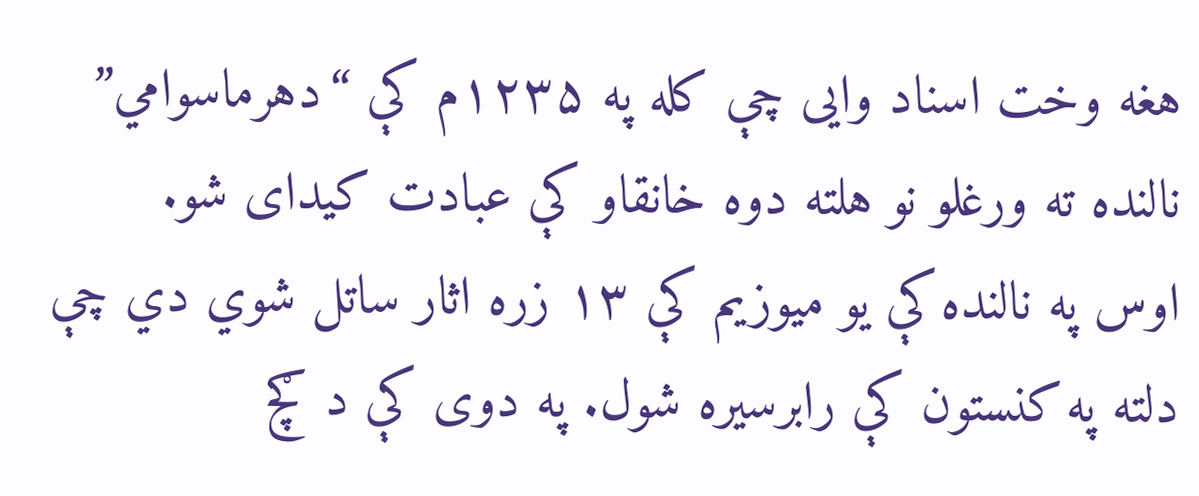هغه وخت اسناد وایی چې کله په ۱۲۳۵م کې “دهرماسوامي” نالنده ته ورغلو نو هلته دوه خانقاو کې عبادت کیدای شو.
اوس په نالنده کې یو میوزیم کې ۱۳ زره اثار ساتل شوي دي چې دلته په کنستون کې رابرسیره شول. په دوی کې د ګچ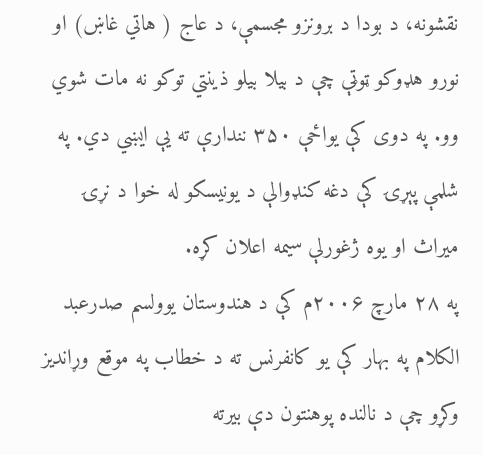نقشونه، د بودا د برونزو مجسمې، د عاج ( هاتي غاښ) او نورو هډوکو ټوټې چې د بیلا بیلو ذینتي توکو نه مات شوي وو. په دوی کې یواځې ۳۵۰ نندارې ته يې ایښي دي. په شلمې پېړۍ کې دغه کنډوالې د یونیسکو له خوا د نړۍ میراث او یوه ژغورلې سیمه اعلان کړه.
په ۲۸ مارچ ۲۰۰۶م کې د هندوستان یوولسم صدرعبد الکلام په بهار کې یو کانفرنس ته د خطاب په موقع وړاندیز وکړو چې د نالنده پوهنتون دې بیرته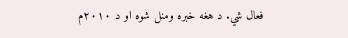فعال شي. د هغه خبره ومنل شوه او د ۲۰۱۰م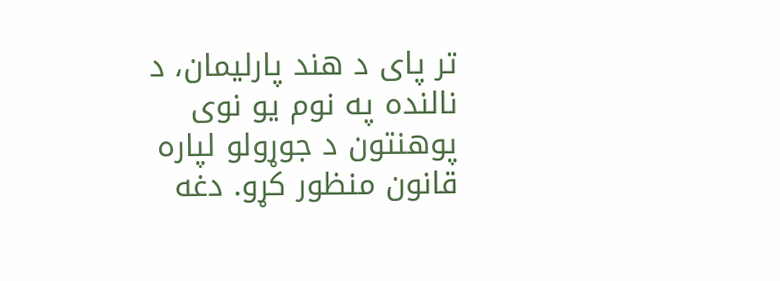تر پای د هند پارلیمان، د نالنده په نوم یو نوی پوهنتون د جوړولو لپاره قانون منظور کړو. دغه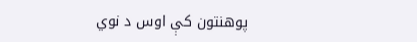پوهنتون کې اوس د نوي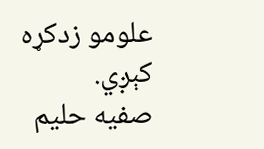علومو زدکړه کېږي.
صفیه حلیم